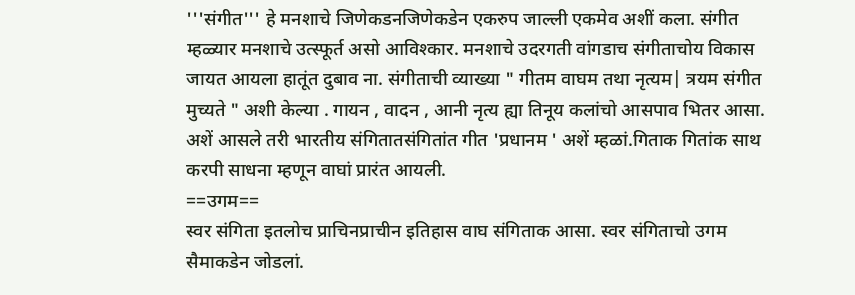'''संगीत''' हे मनशाचे जिणेकडनजिणेकडेन एकरुप जाल्ली एकमेव अशीं कला. संगीत म्हळ्यार मनशाचे उत्स्फूर्त असो आविश्कार. मनशाचे उदरगती वांगडाच संगीताचोय विकास जायत आयला हातूंत दुबाव ना. संगीताची व्याख्या " गीतम वाघम तथा नृत्यम| त्रयम संगीत मुच्यते " अशी केल्या . गायन , वादन , आनी नृत्य ह्या तिनूय कलांचो आसपाव भितर आसा. अशें आसले तरी भारतीय संगितातसंगितांत गीत 'प्रधानम ' अशें म्हळां.गिताक गितांक साथ करपी साधना म्हणून वाघां प्रारंत आयली.
==उगम==
स्वर संगिता इतलोच प्राचिनप्राचीन इतिहास वाघ संगिताक आसा. स्वर संगिताचो उगम सैमाकडेन जोडलां.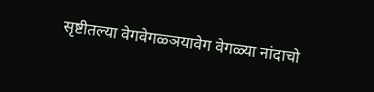सृष्टीतल्या वेगवेगळ्ञयावेग वेगळ्या नांदाचो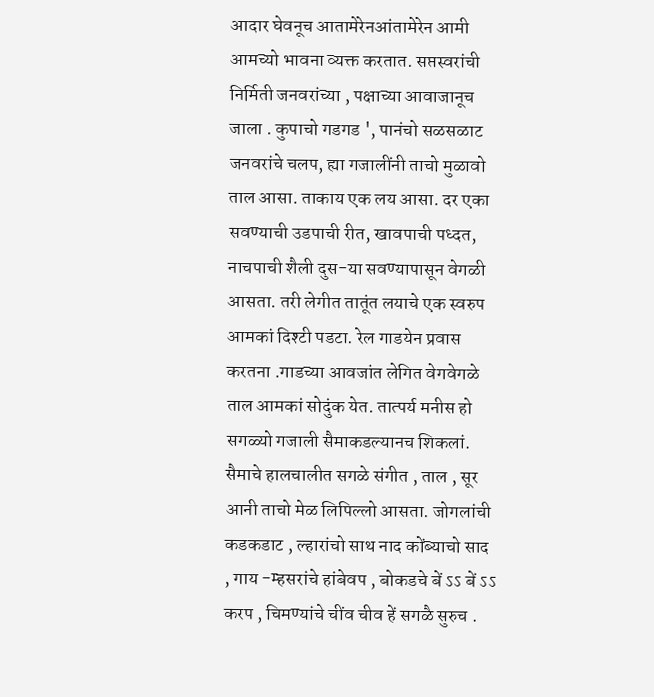आदार घेवनूच आतामेरेनआंतामेरेन आमी आमच्यो भावना व्यक्त करतात. सप्तस्वरांची निर्मिती जनवरांच्या , पक्षाच्या आवाजानूच जाला . कुपाचो गडगड ', पानंचो सळसळाट जनवरांचे चलप, ह्या गजालींनी ताचो मुळावो ताल आसा. ताकाय एक लय आसा. दर एका सवण्याची उडपाची रीत, खावपाची पध्दत, नाचपाची शैली दुस-या सवण्यापासून वेगळी आसता. तरी लेगीत तातूंत लयाचे एक स्वरुप आमकां दिश्टी पडटा. रेल गाडयेन प्रवास करतना .गाडच्या आवजांत लेगित वेगवेगळे ताल आमकां सोदुंक येत. तात्पर्य मनीस हो सगळ्यो गजाली सैमाकडल्यानच शिकलां.
सैमाचे हालचालीत सगळे संगीत , ताल , सूर आनी ताचो मेळ लिपिल्लो आसता. जोगलांची कडकडाट , ल्हारांचो साथ नाद कोंब्याचो साद , गाय -म्हसरांचे हांबेवप , बोकडचे बें ऽऽ बें ऽऽ करप , चिमण्यांचे चींव चीव हें सगळै सुरुच .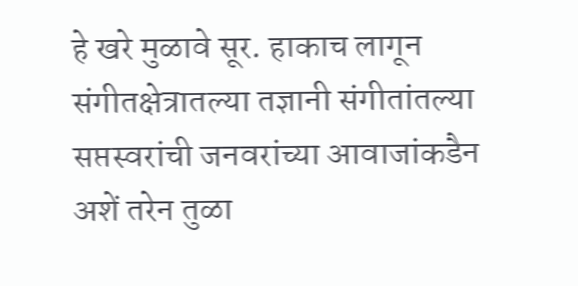हे खरे मुळावे सूर. हाकाच लागून संगीतक्षेत्रातल्या तज्ञानी संगीतांतल्या सप्तस्वरांची जनवरांच्या आवाजांकडैन अशें तरेन तुळा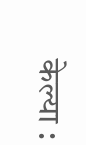केल्या :